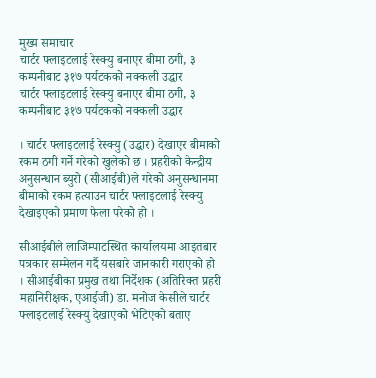मुख्य समाचार
चार्टर फ्लाइटलाई रेस्क्यु बनाएर बीमा ठगी, ३ कम्पनीबाट ३१७ पर्यटकको नक्कली उद्धार
चार्टर फ्लाइटलाई रेस्क्यु बनाएर बीमा ठगी, ३ कम्पनीबाट ३१७ पर्यटकको नक्कली उद्धार

। चार्टर फ्लाइटलाई रेस्क्यु (उद्धार) देखाएर बीमाको रकम ठगी गर्ने गरेको खुलेको छ । प्रहरीको केन्द्रीय अनुसन्धान ब्युरो (सीआईबी)ले गरेको अनुसन्धानमा बीमाको रकम हत्याउन चार्टर फ्लाइटलाई रेस्क्यु देखाइएको प्रमाण फेला परेको हो ।

सीआईबीले लाजिम्पाटस्थित कार्यालयमा आइतबार पत्रकार सम्मेलन गर्दै यसबारे जानकारी गराएको हो । सीआईबीका प्रमुख तथा निर्देशक (अतिरिक्त प्रहरी महानिरीक्षक, एआईजी) डा. मनोज केसीले चार्टर फ्लाइटलाई रेस्क्यु देखाएको भेटिएको बताए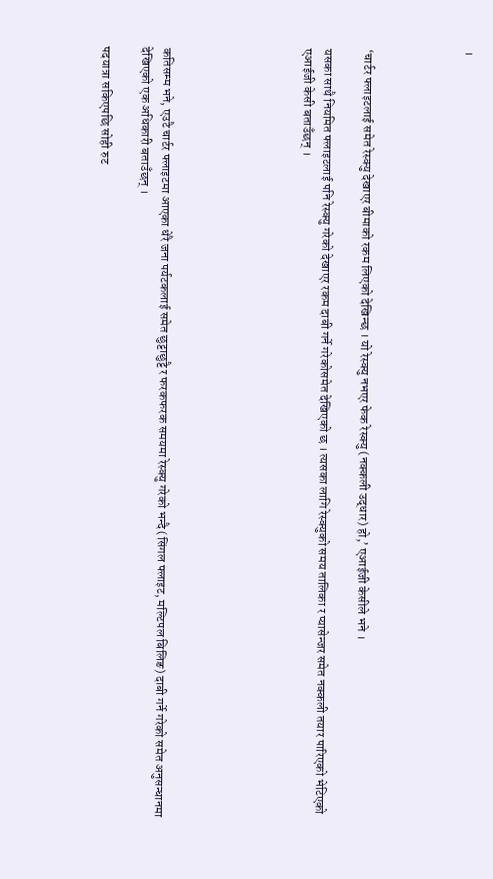।




‘चार्टर फ्लाइटलाई समेत रेस्क्यु देखाएर बीमाको रकम लिएको देखिन्छ । यो रेस्क्यु नभएर फेक रेस्क्यु (नक्कली उद्धार) हो,’ एआईजी केसीले भने ।

यसका साथै नियमित फ्लाइटलाई पनि रेस्क्यु गरेको देखाएर रकम दाबी गर्ने गरेकोसमेत देखिएको छ । त्यसका लागि रेस्क्युको समय तालिका र प्यासेन्जर समेत नक्कली तयार पारिएको भेटिएको एआईजी केसी बताउँछन् ।






कतिसम्म भने, एउटै चार्टर फ्लाइटमा आएका धेरै जना पर्यटकलाई समेत छुट्टाछुट्टै र फरकफरक समयमा रेस्क्यु गरेको भन्दै (सिंगल फ्लाइट, मल्टिपल बिलिङ) दाबी गर्ने गरेको समेत अनुसन्धानमा देखिएको एक अधिकारी बताउँछन् ।

पदयात्रा सकिएपछि सोही रुट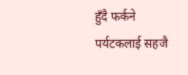हुँदै फर्कने पर्यटकलाई सहजै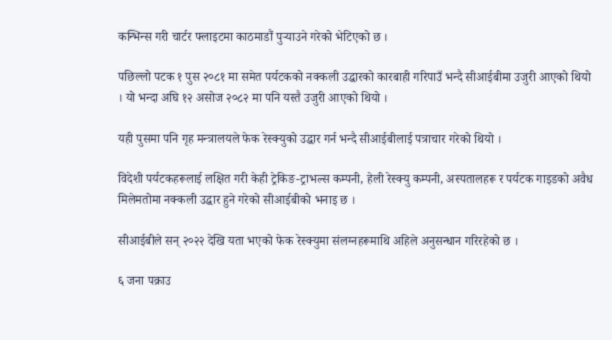कन्भिन्स गरी चार्टर फ्लाइटमा काठमाडौं पुर्‍याउने गरेको भेटिएको छ ।

पछिल्लो पटक १ पुस २०८१ मा समेत पर्यटकको नक्कली उद्धारको कारबाही गरिपाउँ भन्दै सीआईबीमा उजुरी आएको थियो । यो भन्दा अघि १२ असोज २०८२ मा पनि यस्तै उजुरी आएको थियो ।

यही पुसमा पनि गृह मन्त्रालयले फेक रेस्क्युको उद्धार गर्न भन्दै सीआईबीलाई पत्राचार गरेको थियो ।

विदेशी पर्यटकहरूलाई लक्षित गरी केही ट्रेकिङ-ट्राभल्स कम्पनी, हेली रेस्क्यु कम्पनी, अस्पतालहरू र पर्यटक गाइडको अवैध मिलेमतोमा नक्कली उद्धार हुने गरेको सीआईबीको भनाइ छ ।

सीआईबीले सन् २०२२ देखि यता भएको फेक रेस्क्युमा संलग्नहरूमाथि अहिले अनुसन्धान गरिरहेको छ ।

६ जना पक्राउ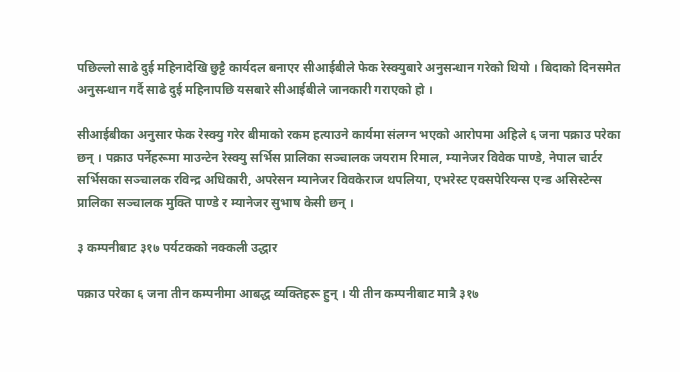पछिल्लो साढे दुई महिनादेखि छुट्टै कार्यदल बनाएर सीआईबीले फेक रेस्क्युबारे अनुसन्धान गरेको थियो । बिदाको दिनसमेत अनुसन्धान गर्दै साढे दुई महिनापछि यसबारे सीआईबीले जानकारी गराएको हो ।

सीआईबीका अनुसार फेक रेस्क्यु गरेर बीमाको रकम हत्याउने कार्यमा संलग्न भएको आरोपमा अहिले ६ जना पक्राउ परेका छन् । पक्राउ पर्नेहरूमा माउन्टेन रेस्क्यु सर्भिस प्रालिका सञ्चालक जयराम रिमाल, म्यानेजर विवेक पाण्डे, नेपाल चार्टर सर्भिसका सञ्चालक रविन्द्र अधिकारी, अपरेसन म्यानेजर विवकेराज थपलिया, एभरेस्ट एक्सपेरियन्स एन्ड असिस्टेन्स प्रालिका सञ्चालक मुक्ति पाण्डे र म्यानेजर सुभाष केसी छन् ।

३ कम्पनीबाट ३१७ पर्यटकको नक्कली उद्धार

पक्राउ परेका ६ जना तीन कम्पनीमा आबद्ध व्यक्तिहरू हुन् । यी तीन कम्पनीबाट मात्रै ३१७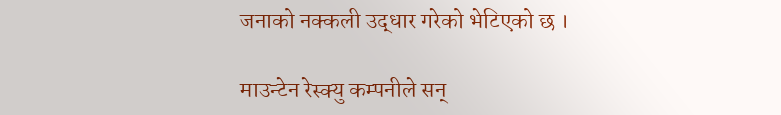जनाको नक्कली उद्धार गरेको भेटिएको छ ।

माउन्टेन रेस्क्यु कम्पनीले सन्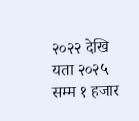२०२२ देखि यता २०२५ सम्म १ हजार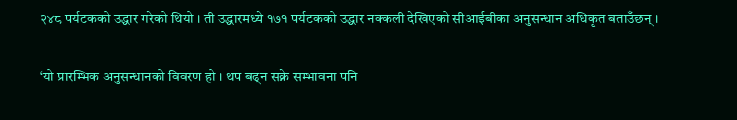२४८ पर्यटकको उद्धार गरेको थियो । ती उद्धारमध्ये १७१ पर्यटकको उद्धार नक्कली देखिएको सीआईबीका अनुसन्धान अधिकृत बताउँछन् ।

‘यो प्रारम्भिक अनुसन्धानको विवरण हो । थप बढ्न सक्ने सम्भावना पनि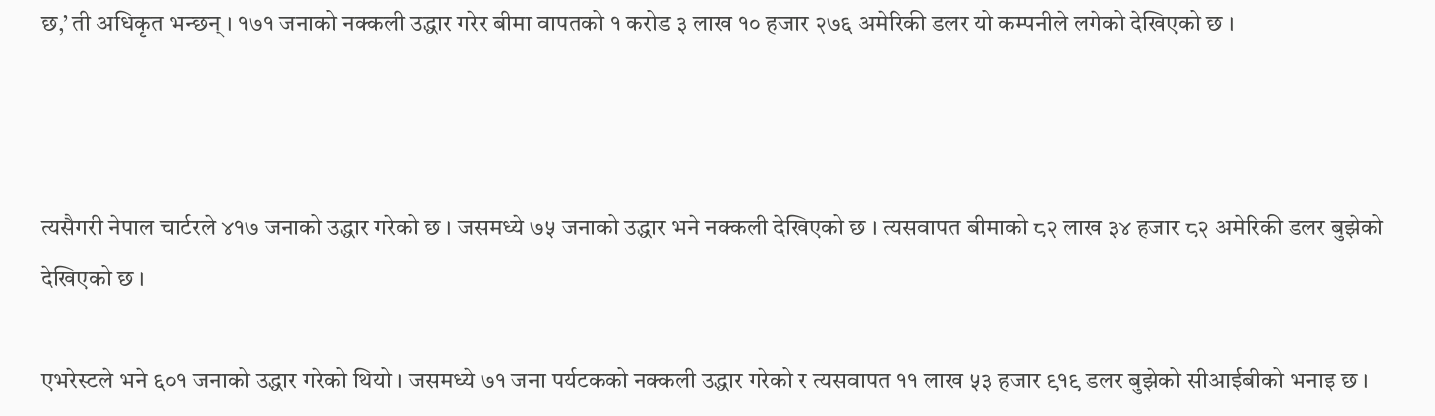छ,’ ती अधिकृत भन्छन् । १७१ जनाको नक्कली उद्धार गरेर बीमा वापतको १ करोड ३ लाख १० हजार २७६ अमेरिकी डलर यो कम्पनीले लगेको देखिएको छ ।



त्यसैगरी नेपाल चार्टरले ४१७ जनाको उद्धार गरेको छ । जसमध्ये ७५ जनाको उद्धार भने नक्कली देखिएको छ । त्यसवापत बीमाको ८२ लाख ३४ हजार ८२ अमेरिकी डलर बुझेको देखिएको छ ।

एभरेस्टले भने ६०१ जनाको उद्धार गरेको थियो । जसमध्ये ७१ जना पर्यटकको नक्कली उद्धार गरेको र त्यसवापत ११ लाख ५३ हजार ९१९ डलर बुझेको सीआईबीको भनाइ छ ।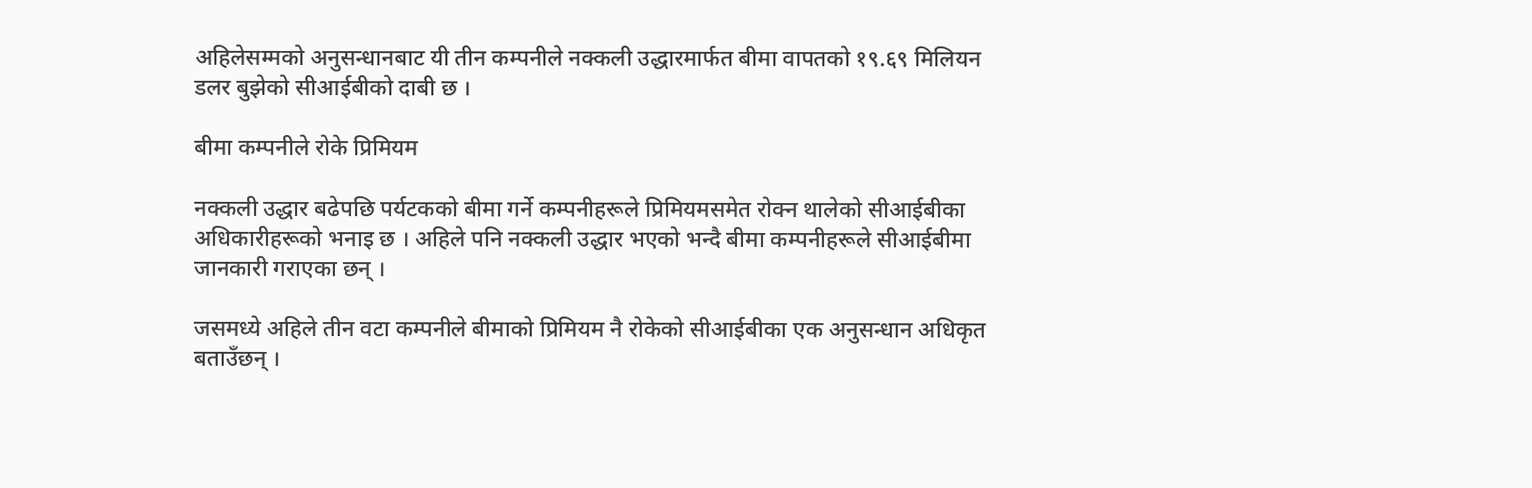अहिलेसम्मको अनुसन्धानबाट यी तीन कम्पनीले नक्कली उद्धारमार्फत बीमा वापतको १९.६९ मिलियन डलर बुझेको सीआईबीको दाबी छ ।

बीमा कम्पनीले रोके प्रिमियम

नक्कली उद्धार बढेपछि पर्यटकको बीमा गर्ने कम्पनीहरूले प्रिमियमसमेत रोक्न थालेको सीआईबीका अधिकारीहरूको भनाइ छ । अहिले पनि नक्कली उद्धार भएको भन्दै बीमा कम्पनीहरूले सीआईबीमा जानकारी गराएका छन् ।

जसमध्ये अहिले तीन वटा कम्पनीले बीमाको प्रिमियम नै रोकेको सीआईबीका एक अनुसन्धान अधिकृत बताउँछन् ।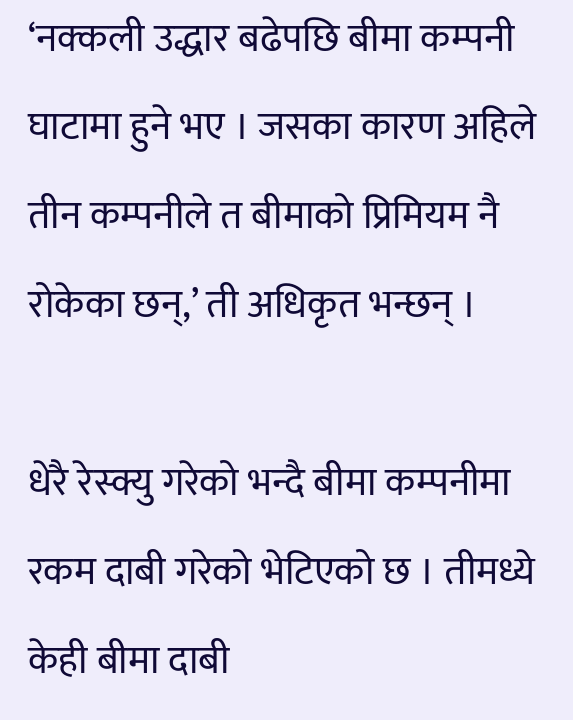‘नक्कली उद्धार बढेपछि बीमा कम्पनी घाटामा हुने भए । जसका कारण अहिले तीन कम्पनीले त बीमाको प्रिमियम नै रोकेका छन्,’ ती अधिकृत भन्छन् ।

धेरै रेस्क्यु गरेको भन्दै बीमा कम्पनीमा रकम दाबी गरेको भेटिएको छ । तीमध्ये केही बीमा दाबी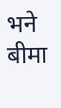भने बीमा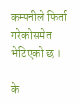कम्पनीले फिर्ता गरेकोसमेत भेटिएको छ ।

के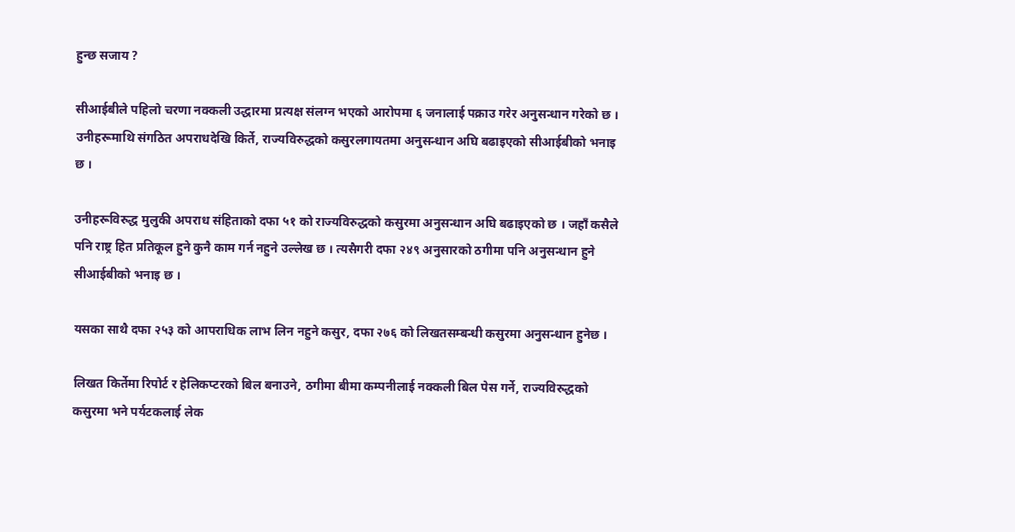हुन्छ सजाय ?

सीआईबीले पहिलो चरणा नक्कली उद्धारमा प्रत्यक्ष संलग्न भएको आरोपमा ६ जनालाई पक्राउ गरेर अनुसन्धान गरेको छ । उनीहरूमाथि संगठित अपराधदेखि किर्ते, राज्यविरुद्धको कसुरलगायतमा अनुसन्धान अघि बढाइएको सीआईबीको भनाइ छ ।

उनीहरूविरुद्ध मुलुकी अपराध संहिताको दफा ५१ को राज्यविरुद्धको कसुरमा अनुसन्धान अघि बढाइएको छ । जहाँ कसैले पनि राष्ट्र हित प्रतिकूल हुने कुनै काम गर्न नहुने उल्लेख छ । त्यसैगरी दफा २४९ अनुसारको ठगीमा पनि अनुसन्धान हुने सीआईबीको भनाइ छ ।

यसका साथै दफा २५३ को आपराधिक लाभ लिन नहुने कसुर, दफा २७६ को लिखतसम्बन्धी कसुरमा अनुसन्धान हुनेछ ।

लिखत किर्तेमा रिपोर्ट र हेलिकप्टरको बिल बनाउने, ठगीमा बीमा कम्पनीलाई नक्कली बिल पेस गर्ने, राज्यविरुद्धको कसुरमा भने पर्यटकलाई लेक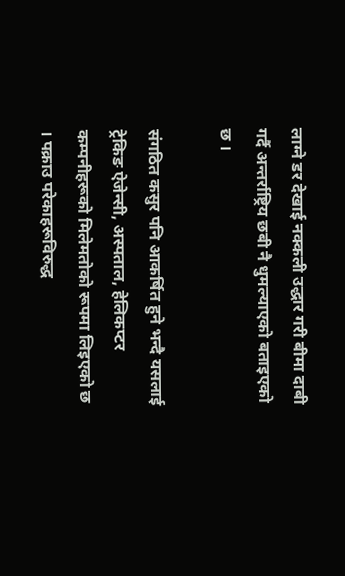लाग्ने डर देखाई नक्कली उद्धार गरी बीमा दाबी गर्दै अन्तर्राष्ट्रिय छबी नै धुमल्याएको बताइएको छ ।

संगठित कसुर पनि आकर्षित हुने भन्दै यसलाई ट्रेकिङ ऐजेन्सी, अस्पताल, हेलिकप्टर कम्पनीहरूको मिलेमतोको रूपमा लिइएको छ । पक्राउ परेकाहरूविरुद्ध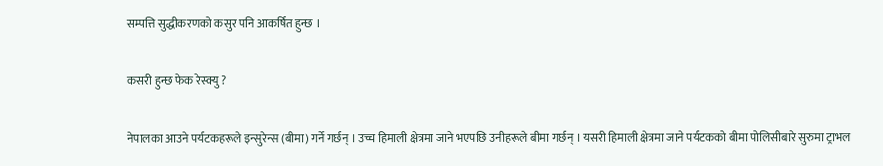सम्पत्ति सुद्धीकरणको कसुर पनि आकर्षित हुन्छ ।

कसरी हुन्छ फेक रेस्क्यु ?

नेपालका आउने पर्यटकहरूले इन्सुरेन्स (बीमा) गर्ने गर्छन् । उच्च हिमाली क्षेत्रमा जाने भएपछि उनीहरूले बीमा गर्छन् । यसरी हिमाली क्षेत्रमा जाने पर्यटकको बीमा पोलिसीबारे सुरुमा ट्राभल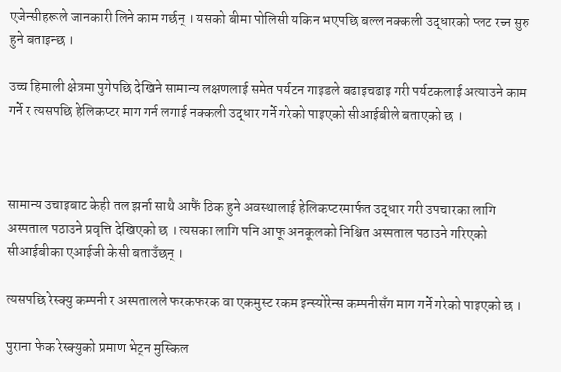एजेन्सीहरूले जानकारी लिने काम गर्छन् । यसको बीमा पोलिसी यकिन भएपछि बल्ल नक्कली उद्धारको प्लट रच्न सुरु हुने बताइन्छ ।

उच्च हिमाली क्षेत्रमा पुगेपछि देखिने सामान्य लक्षणलाई समेत पर्यटन गाइडले बढाइचढाइ गरी पर्यटकलाई अत्याउने काम गर्ने र त्यसपछि हेलिकप्टर माग गर्न लगाई नक्कली उद्धार गर्ने गरेको पाइएको सीआईबीले बताएको छ ।



सामान्य उचाइबाट केही तल झर्ना साथै आफैं ठिक हुने अवस्थालाई हेलिकप्टरमार्फत उद्धार गरी उपचारका लागि अस्पताल पठाउने प्रवृत्ति देखिएको छ । त्यसका लागि पनि आफू अनकूलको निश्चित अस्पताल पठाउने गरिएको सीआईबीका एआईजी केसी बताउँछन् ।

त्यसपछि रेस्क्यु कम्पनी र अस्पतालले फरकफरक वा एकमुस्ट रकम इन्स्योरेन्स कम्पनीसँग माग गर्ने गरेको पाइएको छ ।

पुराना फेक रेस्क्युको प्रमाण भेट्न मुस्किल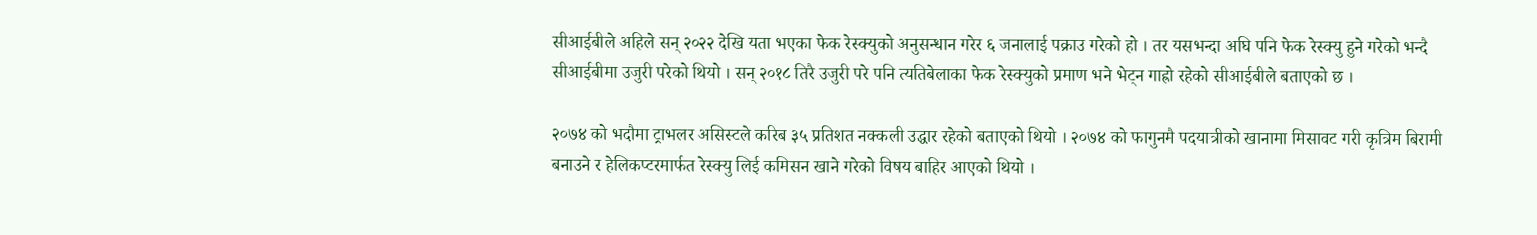सीआईबीले अहिले सन् २०२२ देखि यता भएका फेक रेस्क्युको अनुसन्धान गरेर ६ जनालाई पक्राउ गरेको हो । तर यसभन्दा अघि पनि फेक रेस्क्यु हुने गरेको भन्दै सीआईबीमा उजुरी परेको थियो । सन् २०१८ तिरै उजुरी परे पनि त्यतिबेलाका फेक रेस्क्युको प्रमाण भने भेट्न गाह्रो रहेको सीआईबीले बताएको छ ।

२०७४ को भदौमा ट्राभलर असिस्टले करिब ३५ प्रतिशत नक्कली उद्धार रहेको बताएको थियो । २०७४ को फागुनमै पदयात्रीको खानामा मिसावट गरी कृत्रिम बिरामी बनाउने र हेलिकप्टरमार्फत रेस्क्यु लिई कमिसन खाने गरेको विषय बाहिर आएको थियो ।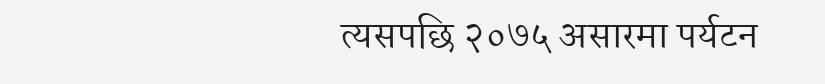त्यसपछि २०७५ असारमा पर्यटन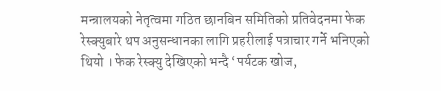मन्त्रालयको नेतृत्वमा गठित छानबिन समितिको प्रतिवेदनमा फेक रेस्क्युबारे थप अनुसन्धानका लागि प्रहरीलाई पत्राचार गर्ने भनिएको थियो । फेक रेस्क्यु देखिएको भन्दै ‘पर्यटक खोज,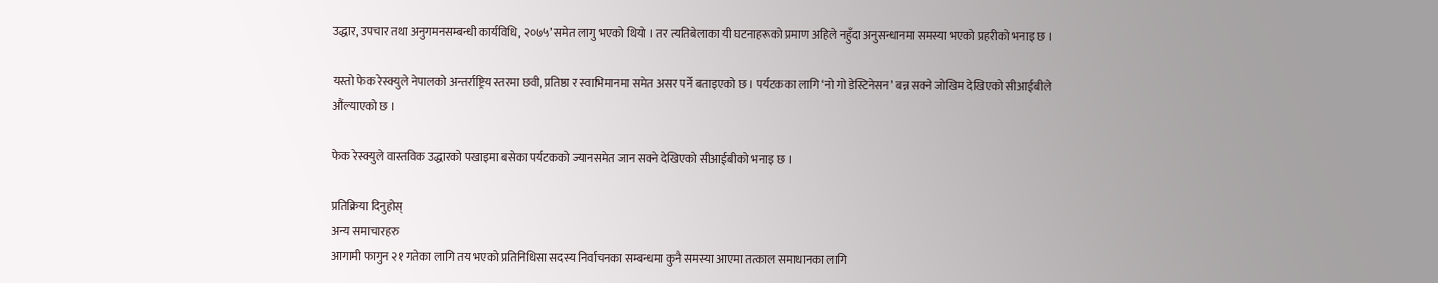उद्धार, उपचार तथा अनुगमनसम्बन्धी कार्यविधि, २०७५’ समेत लागु‍ भएको थियो । तर त्यतिबेलाका यी घटनाहरूको प्रमाण अहिले नहुँदा अनुसन्धानमा समस्या भएको प्रहरीको भनाइ छ ।

यस्तो फेक रेस्क्युले नेपालको अन्तर्राष्ट्रिय स्तरमा छवी, प्रतिष्ठा र स्वाभिमानमा समेत असर पर्ने बताइएको छ । पर्यटकका लागि ‘नो गो डेस्टिनेसन’ बन्न सक्ने जोखिम देखिएको सीआईबीले औंल्याएको छ ।

फेक रेस्क्युले वास्तविक उद्धारको पखाइमा बसेका पर्यटकको ज्यानसमेत जान सक्ने देखिएको सीआईबीको भनाइ छ ।

प्रतिक्रिया दिनुहोस्
अन्य समाचारहरु
आगामी फागुन २१ गतेका लागि तय भएको प्रतिनिधिसा सदस्य निर्वाचनका सम्बन्धमा कुनै समस्या आएमा तत्काल समाधानका लागि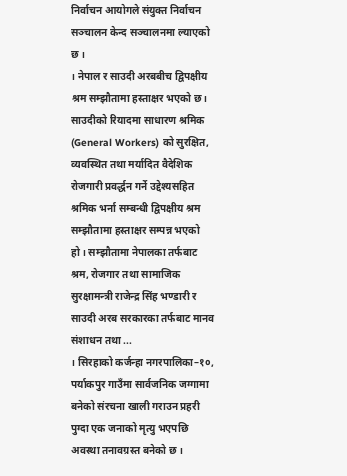निर्वाचन आयोगले संयुक्त निर्वाचन सञ्चालन केन्द सञ्चालनमा ल्याएको छ ।
। नेपाल र साउदी अरबबीच द्विपक्षीय श्रम सम्झौतामा हस्ताक्षर भएको छ। साउदीको रियादमा साधारण श्रमिक (General Workers) को सुरक्षित, व्यवस्थित तथा मर्यादित वैदेशिक रोजगारी प्रवर्द्धन गर्ने उद्देश्यसहित श्रमिक भर्ना सम्बन्धी द्विपक्षीय श्रम सम्झौतामा हस्ताक्षर सम्पन्न भएको हो। सम्झौतामा नेपालका तर्फबाट श्रम, रोजगार तथा सामाजिक सुरक्षामन्त्री राजेन्द्र सिंह भण्डारी र साउदी अरब सरकारका तर्फबाट मानव संशाधन तथा ...
। सिरहाको कर्जन्हा नगरपालिका–१०, पर्याकपुर गाउँमा सार्वजनिक जग्गामा बनेको संरचना खाली गराउन प्रहरी पुग्दा एक जनाको मृत्यु भएपछि अवस्था तनावग्रस्त बनेको छ ।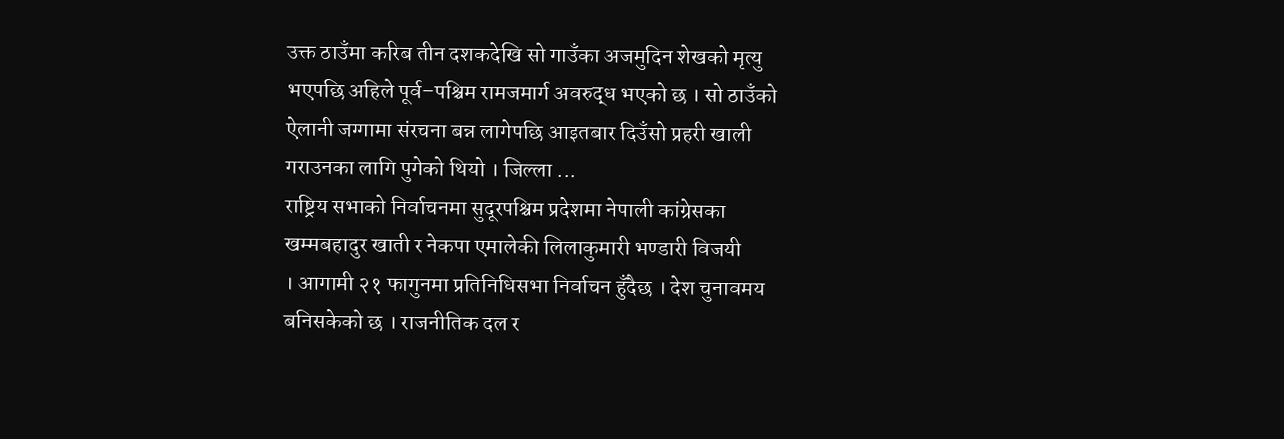उक्त ठाउँमा करिब तीन दशकदेखि सो गाउँका अजमुदिन शेखको मृत्यु भएपछि अहिले पूर्व–पश्चिम रामजमार्ग अवरुद्ध भएको छ । सो ठाउँको ऐलानी जग्गामा संरचना बन्न लागेपछि आइतबार दिउँसो प्रहरी खाली गराउनका लागि पुगेको थियो । जिल्ला ...
राष्ट्रिय सभाको निर्वाचनमा सुदूरपश्चिम प्रदेशमा नेपाली कांग्रेसका खम्मबहादुर खाती र नेकपा एमालेकी लिलाकुमारी भण्डारी विजयी
। आगामी २१ फागुनमा प्रतिनिधिसभा निर्वाचन हुँदैछ । देश चुनावमय बनिसकेको छ । राजनीतिक दल र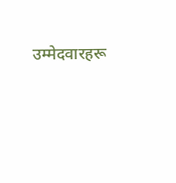उम्मेदवारहरू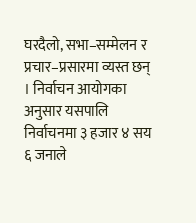घरदैलो, सभा–सम्मेलन र प्रचार–प्रसारमा व्यस्त छन् । निर्वाचन आयोगका अनुसार यसपालि निर्वाचनमा ३ हजार ४ सय ६ जनाले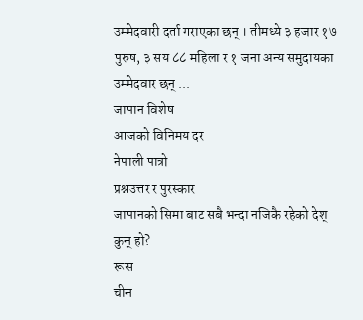उम्मेदवारी दर्ता गराएका छन् । तीमध्ये ३ हजार १७ पुरुष, ३ सय ८८ महिला र १ जना अन्य समुदायका उम्मेदवार छन् ...
जापान विशेष
आजको विनिमय दर
नेपाली पात्रो
प्रश्नउत्तर र पुरस्कार
जापानको सिमा बाट सबै भन्दा नजिकै रहेको देश् कुन् हो?
रूस
चीन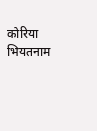कोरिया
भियतनाम